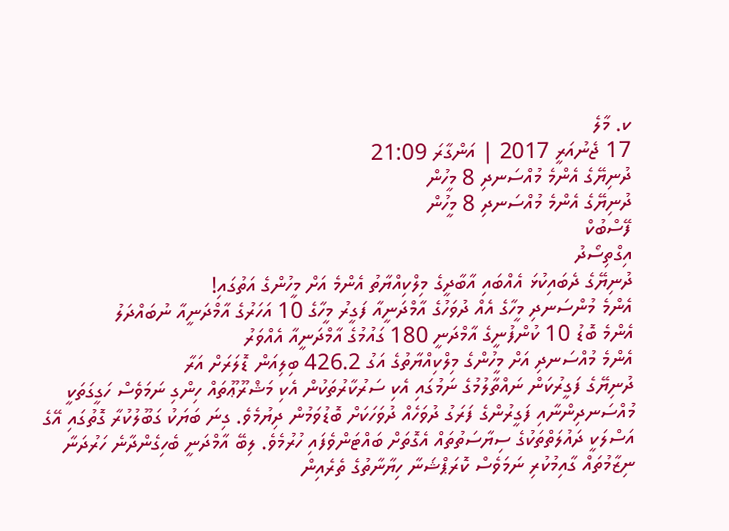ކ. މާލެ
17 ޖެނުއަރީ 2017 | އަންގާރަ 21:09
ދުނިޔޭގެ އެންމެ މުއްސަނދި 8 މީހުން
ދުނިޔޭގެ އެންމެ މުއްސަނދި 8 މީހުން
ފޭސްބުކް
އިގްތިސޯދު
ދުނިޔޭގެ ދެބައިކުޅަ އެއްބައި އާބާދީގެ މިލްކިއްޔާތު އެންމެ އަށް މީހުންގެ އަތުގައި!
އެންމެ މުންސަނދި މީހާގެ އެއް ދުވަހުގެ އާމްދަނީއާ ފަގީރު މީހާގެ 10 އަހަރުގެ އާމްދަނީއާ ނުބައްދަލު
އެންމެ ބޮޑު 10 ކުންފުނީގެ އާމްދަނީ 180 ގައުމުގެ އާމްދަނީއާ އެއްވަރު
އެންމެ މުއްސަނދި އަށް މީހުންގެ މިލްކިއްޔާތުގެ އަގު 426.2 ބިލިއަން ޑޮލަރަށް އަރާ
ދުނިޔޭގެ ފަގީރުކަން ނައްތާލުމުގެ ނަމުގައި އެކި ސަރުކާރުތަކުން އެކި މަޝްރޫޢޫތައް ހިންގި ނަމަވެސް ހަގީގަތަކީ މުއްސަނދިންނާއި ފަގީރުންގެ ފަރަގު ދުވަހެއް ދުވަހަކަށް ބޮޑުވަމުން ދިޔުމެވެ. ގިނަ ބަޔަކު ގަބޫލުކުރާ ގޮތުގައި އޭގެ އަސްލަކީ ދައުލަތްތަކުގެ ސިޔާސަތުތައް އެގޮތަށް ބައްޓަންވެފައި ހުރުމެވެ. ލިބޭ އާމްދަނީ ބެހިގެންދާނެ ހަރުދަނާ ނިޒާމުތައް ގާއިމުކުރި ނަމަވެސް ކޮރަޕްޝަނާ ހިޔާނާތުގެ ތެރެއިން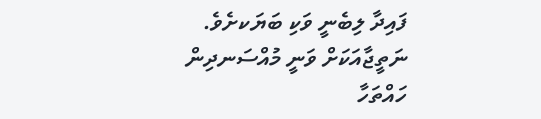ފައިދާ ލިބެނީ ވަކި ބަޔަކށެވެ. ނަތީޖާއަކަށް ވަނީ މުއްސަނދިން ހައްތަހާ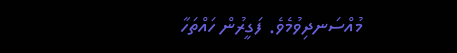މުއްސަނދިވުމެވެ. ފަގީރުން ހައްތަހާ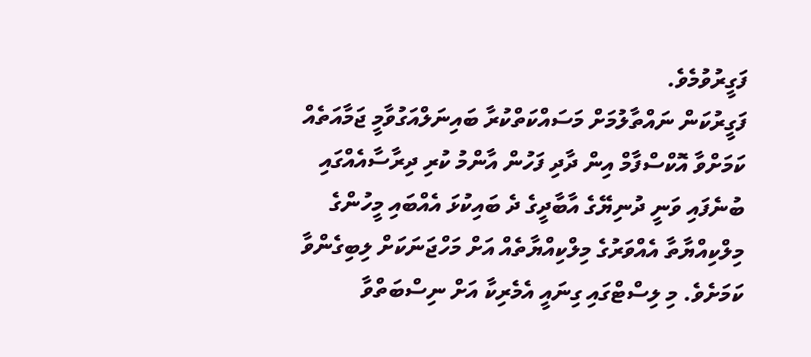ފަގީރުވުމެވެ.
ފަގީރުކަން ނައްތާލުމަށް މަސައްކަތްކުރާ ބައިނަލްއަގުވާމީ ޖަމާއަތެއް ކަމަށްވާ އޮކްސްފާމް އިން ދާދި ފަހުން އާންމު ކުރި ދިރާސާއެއްގައި ބުނެފައި ވަނީ ދުނިޔޭގެ އާބާދީގެ ދެ ބައިކުޅަ އެއްބައި މީހުންގެ މިލްކިއްޔާތާ އެއްވަރުގެ މިލްކިއްޔާތެއް އަށް މަހްޖަނަކަށް ލިބިގެންވާ ކަމަށެވެ. މި ލިސްޓްގައި ގިނައީ އެމެރިކާ އަށް ނިސްބަތްވާ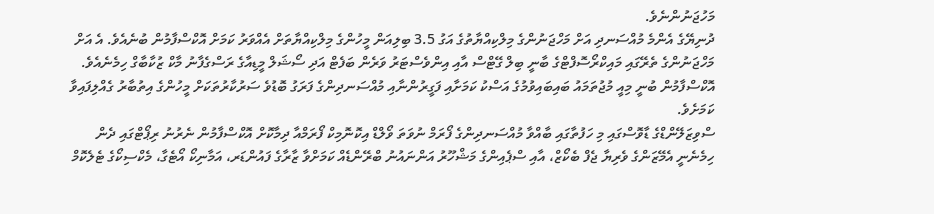މަހުޖަނުންނެވެ.
ދުނިޔޭގެ އެންމެ މުއްސަނދި އަށް މަހްޖަނުންގެ މިލްކިއްޔާތުގެ އަގު 3.5 ބިލިއަން މީހުންގެ މިލްކިއްޔާތަށް އެއްވަރު ކަމަށް އޮކްސްފާމުން ބުނެއެވެ. އެ އަށް މަހްޖަނުންގެ ތެރޭގައި މައިކްރޯސޮފްޓްގެ ބާނީ ބިލް ގޭޓްސް އާއި އިންވެސްޓަރު ވަރެން ބަފެޓް އަދި ސޯޝަލް މީޑިއާގެ ރަސްގެފާނު މާކް ޒުކާބާގް ހިމެނެއެވެ.
އޮކްސްފާމުން ބުނީ މިއީ މުޖުތަމައު ބައިބައިވުމުގެ އަސްކު ކަމަށާއި ފަގީރުންނާއި މުއްސަނދިންގެ ފަރަގު ބޮޑުވެ ސަރުކާރުތަކަށް މީހުންގެ އިތުބާރު ގެއްލިފައިވާ ކަމަށެވެ.
ސްވިޒަލޭންޑްގެ ޑާވޮސްގައި މި ހަފުތާގައި ބާއްވާ މުއްސަނދިންގެ ފޯރަމް ނުވަތަ ވޯލްޑް އިކޮނޮމިކް ފޯރަމްއާ ދިމާކޮށް އޮކްސްފާމުން ނެރުނު ރިޕޯޓްގައި ދެން ހިމެނެނީ އެމޭޒަންގެ ވެރިޔާ ޖެފް ބެކޯޒް، އާއި ސްޕެއިންގެ މަޝްހޫރު އަންނައުނު ބްރޭންޑެއް ކަމަށްވާ ޒާރާގެ ފައުންޑަރ، އަމާނިކޯ އޯޓެގާ، މެކްސިކޯގެ ޓެލެކޮމް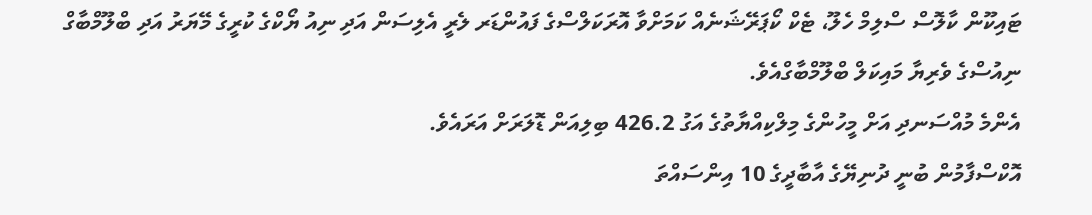ޓައިކޫން ކާލޮސް ސްލިމް ހެލޫ، ޓެކް ކޯޕަރޭޝަނެއް ކަމަށްވާ އޮރަކަލްސްގެ ފައުންޑަރ ލެރީ އެލިސަން އަދި ނިއު ޔޯކްގެ ކުރީގެ މޭޔަރު އަދި ބްލޫމްބާގް ނިއުސްގެ ވެރިޔާ މައިކަލް ބްލޫމްބާގްއެވެ.
އެންމެ މުއްސަނދި އަށް މީހުންގެ މިލްކިއްޔާތުގެ އަގު 426.2 ބިލިއަން ޑޮލަރަށް އަރައެވެ.
އޮކްސްފާމުން ބުނީ ދުނިޔޭގެ އާބާދީގެ 10 އިންސައްތަ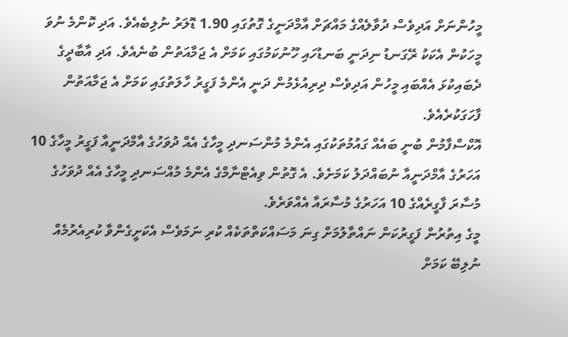މީހުންނަށް އަދިވެސް ދުވާލެއްގެ މައްޗަށް އާމްދަނީގެ ގޮތުގައި 1.90 ޑޮލަރު ނުލިބެއެވެ. އަދި ކޮންމެ ނުވަ މީހަކުން އެކަކު ރޭގަނޑު ނިދަނީ ބަނޑުހައި ހޫނުކަމުގައި ކަމަށް އެ ޖަމާއަތުން ބުނެއެވެ. އަދި އާބާދީގެ ދެބައިކުޅަ އެއްބައި މީހުން އަދިވެސް ދިރިއުޅެމުން ދަނީ އެންމެ ފަގީރު ހާލަތުގައި ކަމަށް އެ ޖަމާއަތުން ފާހަގަކުރެއެވެ.
އޮކްސްފާމުން ބުނީ ބައެއް ގައުމުތަކުގައި އެންމެ މުންސަނދި މީހާގެ އެއް ދުވަހުގެ އާމްދަނީއާ ފަގީރު މީހާގެ 10 އަހަރުގެ އާމްދަނީއާ ނުބައްދަލު ކަމަށެވެ. އެ ގޮތުން ވިއެޓްނާމްގެ އެންމެ މުއްސަނދި މީހާގެ އެއް ދުވަހުގެ މުސާރަ ފާގީރެއްގެ 10 އަހަރުގެ މުސާރައާ އެއްވަރެވެ.
މީގެ އިތުރުން ފަގީރުކަން ނައްތާލުމަށް ގިނަ މަސައްކަތްތަކެއް ކުރި ނަމަވެސް އެކަށީގެންވާ ކުރިއެރުމެއް ނުލިބޭ ކަމަށް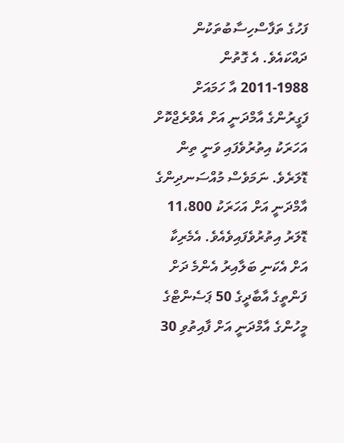ފަހުގެ ތަފާސްހިސާބުތަކުން ދައްކައެވެ. އެ ގޮތުން 1988-2011 އާ ހަމައަށް ފަގީރުންގެ އާމްދަނީ އަށް އެވްރެޖްކޮށް އަހަރަކު އިތުރުވެފައި ވަނީ ތިން ޑޮލަރެވެ. ނަމަވެސް މުއްސަނދިންގެ އާމްދަނީ އަށް އަހަރަކު 11،800 ޑޮލަރު އިތުރުވެފައިވެއެވެ. އެމެރިކާ އަށް އެކަނި ބަލާއިރު އެންމެ ދަށް ފަންތީގެ އާބާދީގެ 50 ޕަސެންޓްގެ މީހުންގެ އާމްދަނީ އަށް ފާއިތުވި 30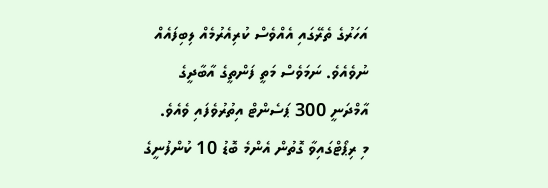އަހަރުގެ ތެރޭގައި އެއްވެސް ކުރިއެރުމެއް ލިބިފައެއް ނުވެއެވެ. ނަމަވެސް މަތީ ފަންތީގެ އާބާދީގެ އާމްދަނީ 300 ޕަސެންޓް އިތުރުވެފައި ވެއެވެ.
މި ރިޕޯޓްގައިވާ ގޮތުން އެންމެ ބޮޑު 10 ކުންފުނީގެ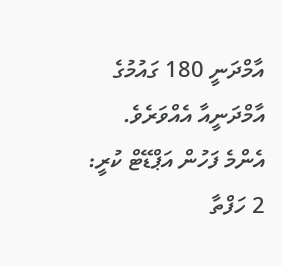އާމްދަނީ 180 ގައުމުގެ އާމްދަނީއާ އެއްވަރެވެ.
އެންމެ ފަހުން އަޕްޑޭޓް ކުރީ: 2 ހަފްތާ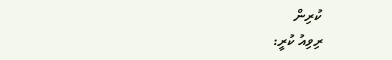ކުރިން
ރިވިއު ކުރީ: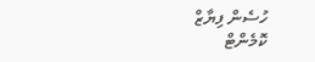ހުސެން ފިޔާޒް
ކޮމެންޓް